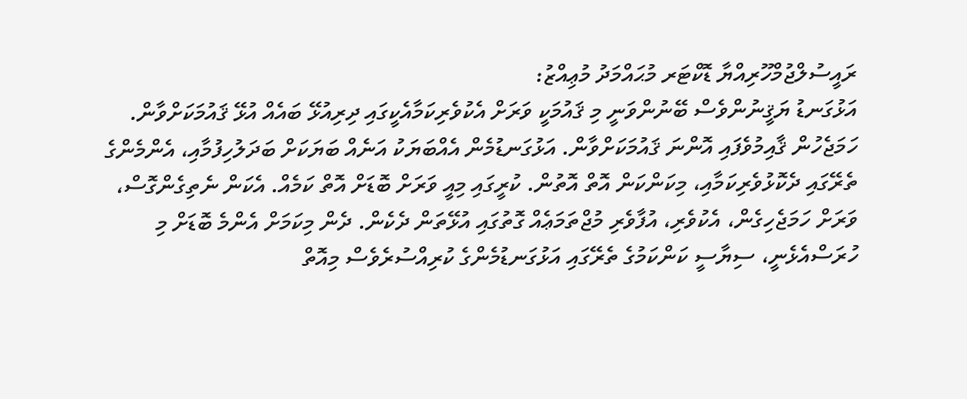ރައީސުލްޖުމްހޫރިއްޔާ ޑޮކްޓަރ މުޙައްމަދު މުޢިއްޒު:
އަޅުގަނޑު ޔަޤީނުންވެސް ބޭނުންވަނީ މި ޤައުމަކީ ވަރަށް އެކުވެރިކަމާއެކީގައި ދިރިއުޅޭ ބައެއް އުޅޭ ޤައުމަކަށްވާން. ހަމަޖެހުން ޤާއިމުވެފައި އޮންނަ ޤައުމަކަށްވާން. އަޅުގަނޑުމެން އެއްބަޔަކު އަނެއް ބަޔަކަށް ބަދަލުހިފުމާއި، އެންމެންގެ ތެރޭގައި ދެކޮޅުވެރިކަމާއި، މިކަންކަން އޮތް އޮތުން. ކުރީގައި މިއީ ވަރަށް ބޮޑަށް އޮތް ކަމެއް. އެކަން ނެތިގެންގޮސް، ވަރަށް ހަމަޖެހިގެން، އެކުވެރި، އުފާވެރި މުޖްތަމަޢެއް ގޮތުގައި އުޅޭތަން ދެކެން. ދެން މިކަމަށް އެންމެ ބޮޑަށް މި ހުރަސްއެޅެނީ، ސިޔާސީ ކަންކަމުގެ ތެރޭގައި އަޅުގަނޑުމެންގެ ކުރިއްސުރެވެސް މިއޮތް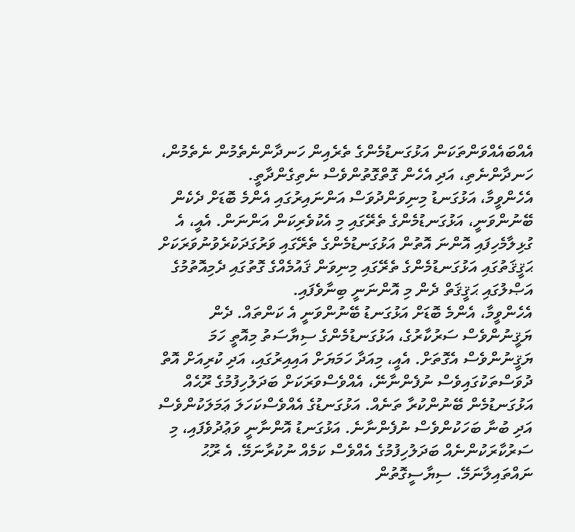އެއްބައެއްވަންތަކަން އަޅުގަނޑުމެންގެ ތެރެއިން ހަނދާންނެތެމުން ނެތެމުން، ހަނދާންނެތި، އަދި އެހެން ގޮތްގޮތުންވެސް ނެތިގެންދާތީ.
އެހެންވީމާ، އަޅުގަނޑު މިނިވަންދުވަސް އަންނައިރުގައި އެންމެ ބޮޑަށް ދެކެން ބޭނުންވަނީ، އަޅުގަނޑުމެންގެ ތެރޭގައި މި އެކުވެރިކަން އަންނަން. އެއީ، އެ ގުޅިލާމެހިފައި އޮންނަ އޮތުން އަޅުގަނޑުމެންގެ ތެރޭގައި ވަރުގަދަކުރެވުނުވަރަކަށް ޙަޤީޤަތުގައި އަޅުގަނޑުމެންގެ ތެރޭގައި މިނިވަން ޤައުމެއްގެ ގޮތުގައި ދެމިއޮތުމުގެ އަޞްލުގައި ޙަޤީޤަތް ދެން މި އޮންނަނީ ބިނާވެފައި.
އެހެންވީމާ، އެންމެ ބޮޑަށް އަޅުގަނޑު ބޭނުންވަނީ އެ ކަންތައް. ދެން ޔަޤީނުންވެސް ސަރުކާރުގެ، އަޅުގަނޑުމެންގެ ސިޔާސަތު މިއޮތީ ހަމަ ޔަޤީނުންވެސް އެގޮތަށް. އެއީ، މިއަދާ ހަމަޔަށް އައިއިރުގައި، އަދި ކުރިއަށް އޮތް ދުވަސްތަކުގައިވެސް ނުފެންނާނޭ، އެއްވެސްވަރަކަށް ބަދަލުހިފުމުގެ ރޫޙެއް އަޅުގަނޑުމެން ބޭނުންކުރާ ތަނެއް. އަޅުގަނޑުގެ އެއްވެސްކަހަލަ ޢަމަލަކުންވެސް އަދި ބުނާ ބަހަކުންވެސް ނުފެންނާނެ. އަޅުގަނޑު އޮންނާނީ ވަޢުދުވެފައި، މި ސަރުކާރަކުންނެއް ބަދަލުހިފުމުގެ އެއްވެސް ކަމެއް ނުކުރާނަމޭ. އެ ރޫޙު ނައްތައިލާނަމޭ. ސިޔާސީގޮތުން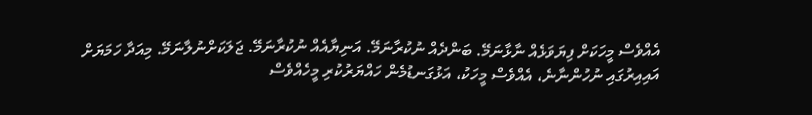އެއްވެސް މީހަކަށް ފިޔަވަޅެއް ނާޅާނަމޭ. ބަންދެއް ނުކުރާނަމޭ. އަނިޔާއެއް ނުކުރާނަމޭ. ޖަލަކަށްނުލާނަމޭ. މިއަދާ ހަމަޔަށް އައިއިރުގައި ނުހުންނާނެ، އެއްވެސް މީހަކު، އަޅުގަނޑުމެން ހައްޔަރުކުރި މީހެއްވެސް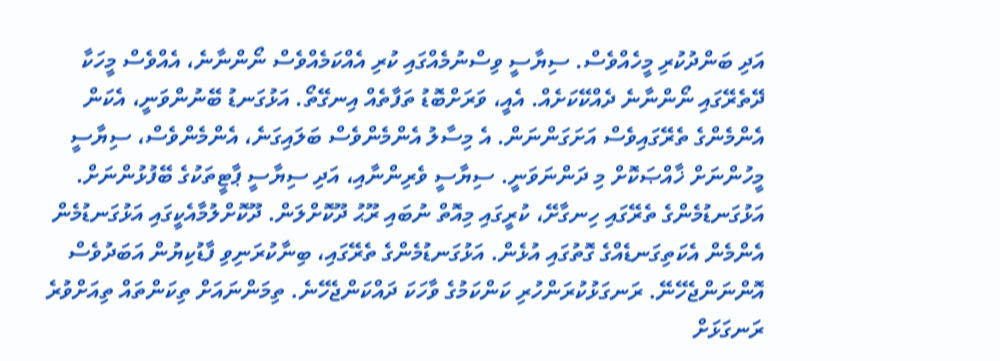އަދި ބަންދުކުރި މީހެއްވެސް. ސިޔާސީ ވިސްނުމެއްގައި ކުރި އެއްކަމެއްވެސް ނޯންނާނެ، އެއްވެސް މީހަކާ ދޭތެރޭގައި ނޯންނާނެ ދެއްކޭކަށެއް. އެއީ، ވަރަށްބޮޑު ތަފާތެއް އިނގޭތޯ. އަޅުގަނޑު ބޭނުންވަނީ، އެކަން އެންމެންގެ ތެރޭގައިވެސް އަށަގަންނަން. އެ މިސާލު އެންމެންވެސް ބަލައިގަނެ، އެންމެންވެސް، ސިޔާސީ މީހުންނަށް ޚާއްޞަކޮށް މި ދަންނަވަނީ. ސިޔާސީ ވެރިންނާއި، އަދި ސިޔާސީ ޕާޓީތަކުގެ ބޭފުޅުންނަށް. އަޅުގަނޑުމެންގެ ތެރޭގައި ހިނގާށޭ، ކުރީގައި މިއޮތް ނުބައި ރޫޙު ދޫކޮށްލަން. ދޫކޮށްލުމާއެކީގައި އަޅުގަނޑުމެން އެންމެން އެކަތިގަނޑެއްގެ ގޮތުގައި އުޅެން. އަޅުގަނޑުމެންގެ ތެރޭގައި، ބިނާކުރަނިވި ފާޑުކިޔުން އަބަދުވެސް އޮންނަންޖެހޭނޭ. ރަނގަޅުކުރަންހުރި ކަންކަމުގެ ވާހަކަ ދައްކަންޖެހޭނެ. ތިމަންނައަށް ތިކަންތައް ތިއަށްވުރެ ރަނގަޅަށް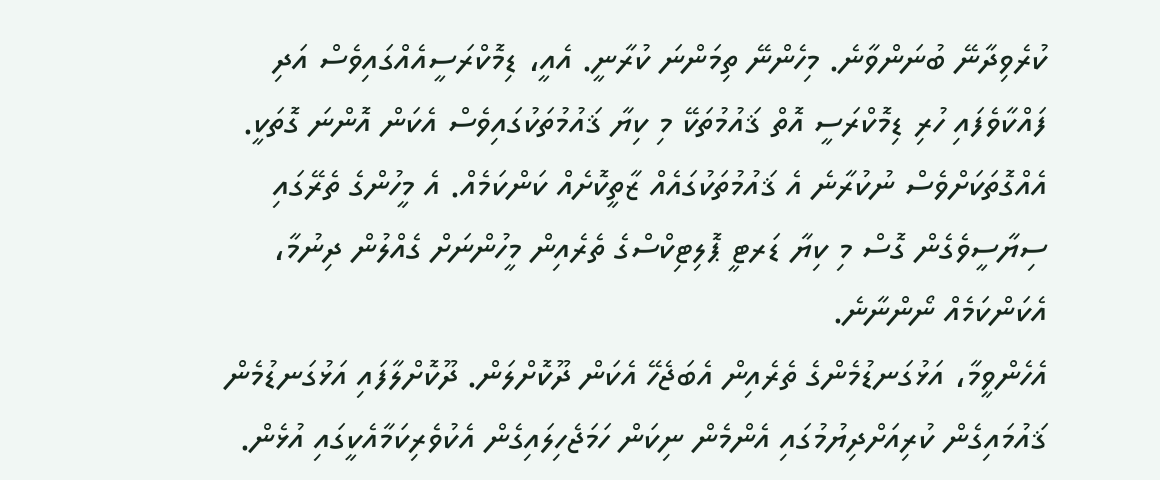ކުރެވިދާނޭ ބުނަންވާނެ. މިހެންނޭ ތިމަންނަ ކުރާނީ. އެއީ، ޑިމޮކްރަސީއެއްގައިވެސް އަދި ފައްކާވެފައި ހުރި ޑިމޮކްރަސީ އޮތް ޤައުމުތަކޭ މި ކިޔާ ޤައުމުތަކުގައިވެސް އެކަން އޮންނަ ގޮތަކީ. އެއްގޮތަކަށްވެސް ނުކުރާނެ އެ ޤައުމުތަކުގައެއް ޒާތީކޮށެއް ކަންކަމެއް. އެ މީހުންގެ ތެރޭގައި ސިޔާސީވެގެން ގޮސް މި ކިޔާ ޑަރޓީ ޕޮލިޓިކްސްގެ ތެރެއިން މީހުންނަށް ގެއްލުން ދިނުމާ، އެކަންކަމެއް ނޯންނާނެ.
އެހެންވީމާ، އަޅުގަނޑުމެންގެ ތެރެއިން އެބަޖެހޭ އެކަން ދޫކޮށްލަން. ދޫކޮށްލާފައި އަޅުގަނޑުމެން ޤައުމައިގެން ކުރިއަށްދިޔުމުގައި އެންމެން ނިކަން ހަމަޖެހިލައިގެން އެކުވެރިކަމާއެކީގައި އުޅެން.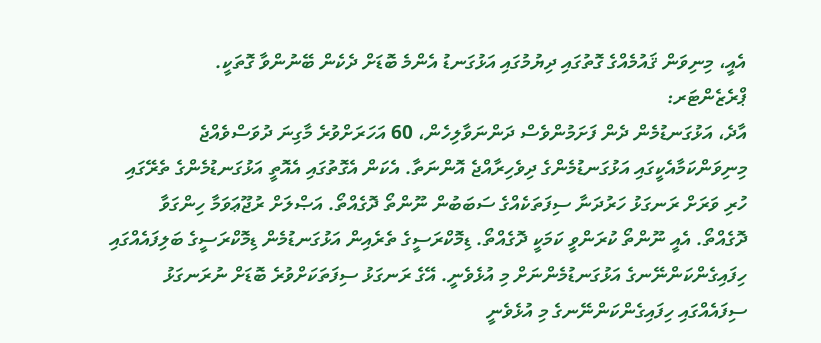އެއީ، މިނިވަން ޤައުމެއްގެ ގޮތުގައި ދިޔުމުގައި އަޅުގަނޑު އެންމެ ބޮޑަށް ދެކެން ބޭނުންވާ ގޮތަކީ.
ޕްރެޒެންޓަރ:
އާދެ، އަޅުގަނޑުމެން ދެން ފަށަމުންވެސް ދަންނަވާލިހެން، 60 އަހަރަށްވުރެ މާގިނަ ދުވަސްވެއްޖެ މިނިވަންކަމާއެކީގައި އަޅުގަނޑުމެންގެ ދިވެހިރާއްޖެ އޮންނަތާ. އެކަން އެގޮތުގައި އެއޮތީ އަޅުގަނޑުމެންގެ ތެރޭގައި ހުރި ވަރަށް ރަނގަޅު ހަރުދަނާ ސިފަތަކެއްގެ ސަބަބުން ނޫންތޯ ދޮގެއްތޯ. އަޞްލަށް ރުޖޫޢަވަމާ ހިންގަވާ ދޮގެއްތޯ. އެއީ ނޫންތޯ ކުރަންވީ ކަމަކީ ދޮގެއްތޯ. ޑިމޮކްރަސީގެ ތެރެއިން އަޅުގަނޑުމެން ޑިމޮކްރަސީގެ ބަލިފައެއްގައި ހިފައިގެންކަންނޭނގެ އަޅުގަނޑުމެންނަށް މި އުޅެވެނީ. އޭގެ ރަނގަޅު ސިފަތަކަށްވުރެ ބޮޑަށް ނުރަނގަޅު ސިފައެއްގައި ހިފައިގެންކަންނޭނގެ މި އުޅެވެނީ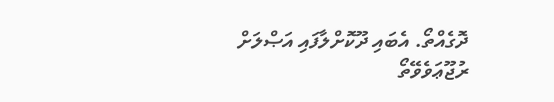ދޮގެއްތޯ. އެބައި ދޫކޮށްލާފައި އަޞްލަށް ރުޖޫޢަވެވޭތޯ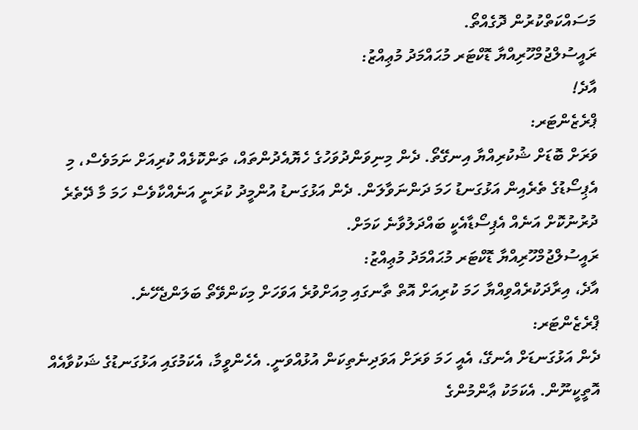މަސައްކަތްކުރުން ދޮގެއްތޯ.
ރައީސުލްޖުމްހޫރިއްޔާ ޑޮކްޓަރ މުޙައްމަދު މުޢިއްޒު:
އާދެ!
ޕްރެޒެންޓަރ:
ވަރަށް ބޮޑަށް ޝުކުރިއްޔާ އިނގޭތޯ. ދެން މިނިވަންދުވަހުގެ ހެޔޮއެދުންތައް، ތަންކޮޅެއް ކުރިއަށް ނަމަވެސް، މި އެޕިސޯޑުގެ ތެރެއިން އަޅުގަނޑު ހަމަ ދަންނަވާލަން. ދެން އަޅުގަނޑު އުންމީދު ކުރަނީ އަނެއްކާވެސް ހަމަ މާ ދޭތެރެ ދުރުނުކޮށް އަނެއް އެޕިސޯޑާއެކީ ބައްދަލުވާނެ ކަމަށް.
ރައީސުލްޖުމްހޫރިއްޔާ ޑޮކްޓަރ މުޙައްމަދު މުޢިއްޒު:
އާދެ، އިރާދަކުރެއްވިއްޔާ ހަމަ ކުރިއަށް އޮތް ތާނގައި މިއަށްވުރެ އަވަހަށް މިކަންވޭތޯ ބަލަންޖެހޭނެ.
ޕްރެޒެންޓަރ:
ދެން އަޅުގަނޑަށް އެނގޭ، އެއީ ހަމަ ވަރަށް އަވަދިނެތިކަން އުޅުއްވަނީ. އެހެންވީމާ، އެކަމުގައި އަޅުގަނޑުގެ ޝަކުވާއެއް އޮތީކީނޫން. އެކަމަކު ޢާންމުންގެ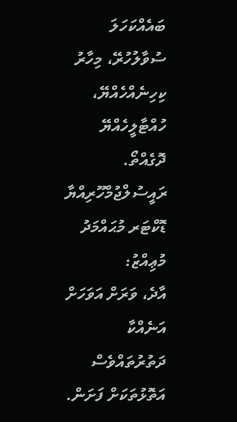ބައެއްކަހަލަ ސުވާލުހުރޭ، މިހާރު ކިހިނެއްހެއްޔޭ، ހުއްޓާލީހެއްޔޭ ދޮގެއްތޯ.
ރައީސުލްޖުމްހޫރިއްޔާ ޑޮކްޓަރ މުޙައްމަދު މުޢިއްޒު:
އާދެ، ވަރަށް އަވަހަށް އަނެއްކާ ދަތުރުތައްވެސް އަތޮޅުތަކަށް ފަށަން.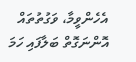އެހެންވީމާ، ވަގުތުތައް އޮންނަގޮތް ބަލާފައި ހަމަ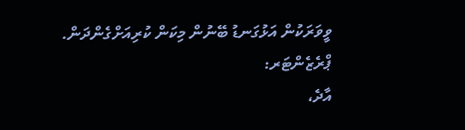ވީވަރަކުން އަޅުގަނޑު ބޭނުން މިކަން ކުރިއަށްގެންދަން.
ޕްރެޒެންޓަރ:
އާދެ،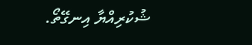ޝުކުރިއްޔާ އިނގޭތޯ.